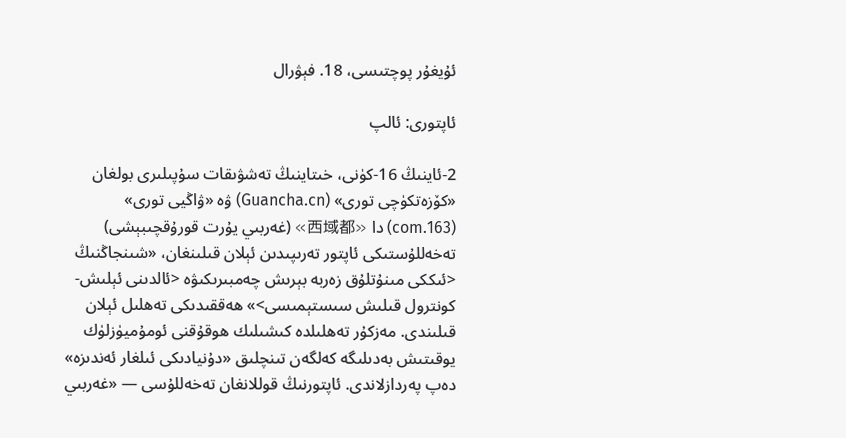ئۇيغۇر پوچتىسى، 18. فېۋرال

ئاپتورى: ئالپ

2-ئاينىڭ 16-كۈنى، خىتاينىڭ تەشۋىقات سۇپىلىرى بولغان «كۆزەتكۈچى تورى» (Guancha.cn) ۋە «ۋاڭيى تورى» (163.com) دا «西域都» (غەربىي يۇرت قورۇقچىبېشى) تەخەللۇستىكى ئاپتور تەرىپىدىن ئېلان قىلىنغان، «شىنجاڭنىڭ <ئىككى مىنۇتلۇق زەربە بېرىش چەمبىرىكىۋە <ئالدىنى ئېلىش-كونترول قىلىش سىستېمىسى>» ھەققىدىكى تەھلىل ئېلان قىلىندى. مەزكۇر تەھلىلدە كىشىلىك ھوقۇقنى ئومۇميۈزلۈك يوقىتىش بەدىلىگە كەلگەن تىنچلىق «دۇنيادىكى ئىلغار ئەندىزە» دەپ پەردازلاندى. ئاپتورنىڭ قوللانغان تەخەللۇسى — «غەربىي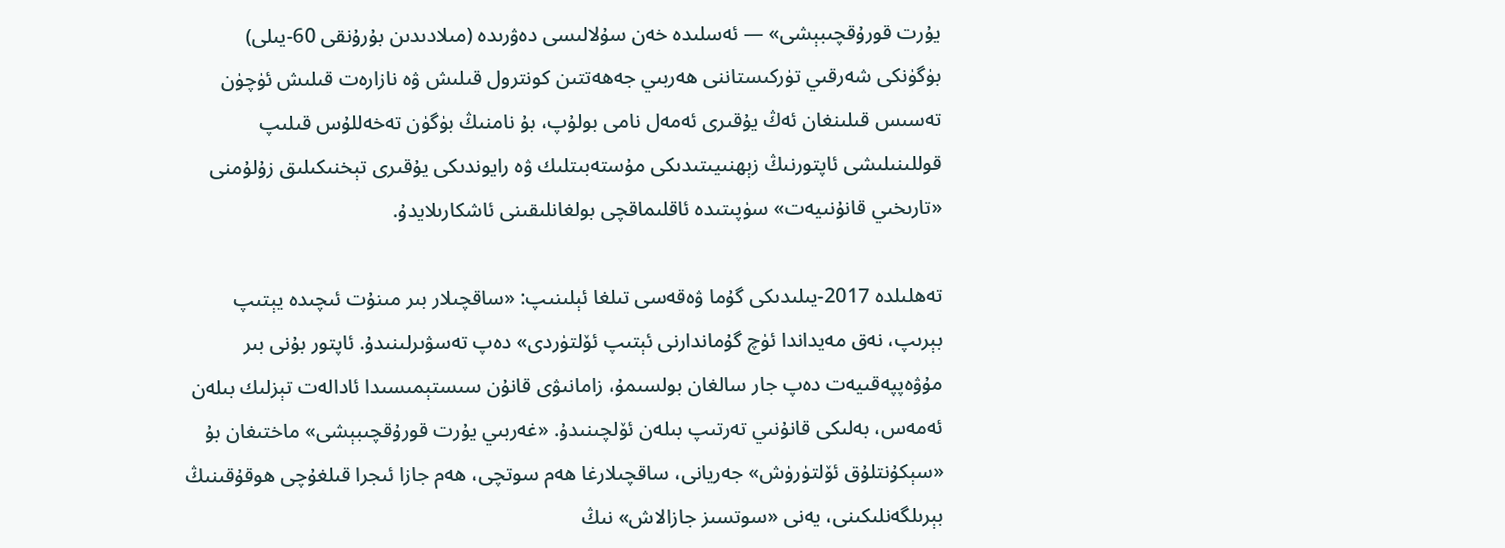يۇرت قورۇقچىبېشى» — ئەسلىدە خەن سۇلالىسى دەۋرىدە (مىلادىدىن بۇرۇنقى 60-يىلى) بۈگۈنكى شەرقىي تۈركىستاننى ھەربىي جەھەتتىن كونترول قىلىش ۋە نازارەت قىلىش ئۈچۈن تەسىس قىلىنغان ئەڭ يۇقىرى ئەمەل نامى بولۇپ، بۇ نامنىڭ بۈگۈن تەخەللۇس قىلىپ قوللىنىلىشى ئاپتورنىڭ زېھنىيىتىدىكى مۇستەبىتلىك ۋە رايوندىكى يۇقىرى تېخنىكىلىق زۇلۇمنى «تارىخىي قانۇنىيەت» سۈپىتىدە ئاقلىماقچى بولغانلىقىنى ئاشكارىلايدۇ.

تەھلىلدە 2017-يىلىدىكى گۇما ۋەقەسى تىلغا ئېلىنىپ: «ساقچىلار بىر مىنۇت ئىچىدە يېتىپ بېرىپ، نەق مەيداندا ئۈچ گۇماندارنى ئېتىپ ئۆلتۈردى» دەپ تەسۋىرلىنىدۇ. ئاپتور بۇنى بىر مۇۋەپپەقىيەت دەپ جار سالغان بولسىمۇ، زامانىۋى قانۇن سىستېمىسىدا ئادالەت تېزلىك بىلەن ئەمەس، بەلىكى قانۇنىي تەرتىپ بىلەن ئۆلچىنىدۇ. «غەربىي يۇرت قورۇقچىبېشى» ماختىغان بۇ «سېكۇنتلۇق ئۆلتۈرۈش» جەريانى، ساقچىلارغا ھەم سوتچى، ھەم جازا ئىجرا قىلغۇچى ھوقۇقىنىڭ بېرىلگەنلىكىنى، يەنى «سوتسىز جازالاش» نىڭ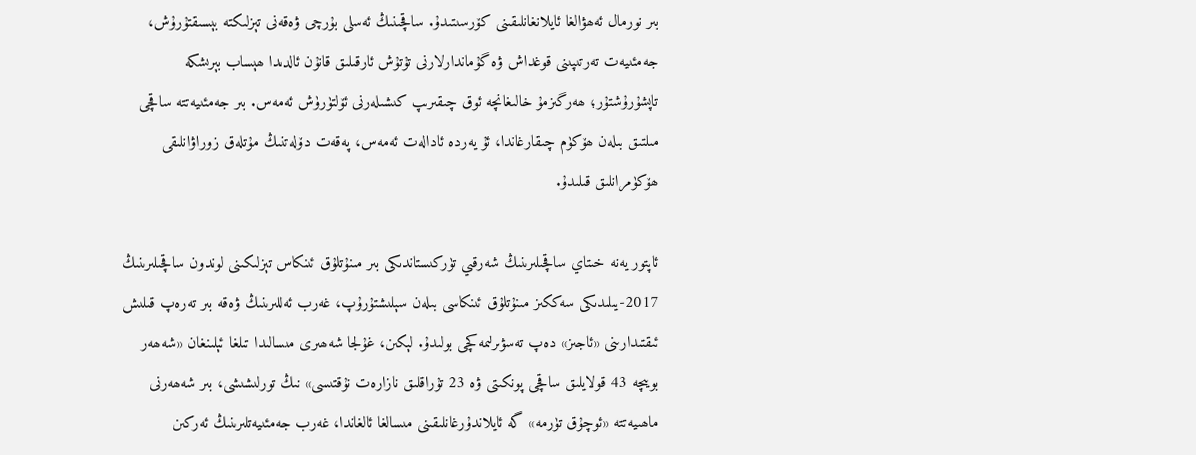بىر نورمال ئەھۋالغا ئايلانغانلىقىنى كۆرسىتىدۇ. ساقچىنىڭ ئەسلى بۇرچى ۋەقەنى تېزلىكتە بېسىقتۇرۇش، جەمئىيەت تەرتىپىنى قوغداش ۋە گۇماندارلارنى تۇتۇش ئارقىلىق قانۇن ئالدىدا ھېساب بېرىشكە تاپشۇرۇشتۇر؛ ھەرگىزمۇ خالىغانچە ئوق چىقىرىپ كىشىلەرنى ئۆلتۈرۈش ئەمەس. بىر جەمئىيەتتە ساقچى مىلتىق بىلەن ھۆكۈم چىقارغاندا، ئۇ يەردە ئادالەت ئەمەس، پەقەت دۆلەتنىڭ مۇتلەق زوراۋانلىقى ھۆكۈمرانلىق قىلىدۇ.

ئاپتور يەنە خىتاي ساقچىلىرىنىڭ شەرقىي تۈركىستاندىكى بىر مىنۇتلۇق ئىنكاس تېزلىكىنى لوندون ساقچىلىرىنىڭ 2017-يىلىدىكى سەككىز مىنۇتلۇق ئىنكاسى بىلەن سېلىشتۇرۇپ، غەرب ئەللىرىنىڭ ۋەقە بىر تەرەپ قىلىش ئىقتىدارىنى «ئاجىز» دەپ تەسۋىرلىمەكچى بولىدۇ. لېكىن، غۇلجا شەھىرى مىسالىدا تىلغا ئېلىنغان «شەھەر بويىچە 43 قولايلىق ساقچى پونكىتى ۋە 23 تۇراقلىق نازارەت نۇقتىسى» نىڭ تورلىشىشى، بىر شەھەرنى ماھىيەتتە «ئوچۇق تۈرمە» گە ئايلاندۇرغانلىقىنى مىسالغا ئالغاندا، غەرب جەمئىيەتلىرىنىڭ ئەركىن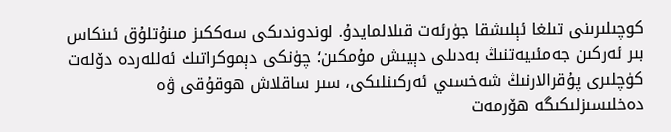كوچىلىرىنى تىلغا ئېلىشقا جۈرئەت قىلالمايدۇ. لوندوندىكى سەككىز مىنۇتلۇق ئىنكاس بىر ئەركىن جەمئىيەتنىڭ بەدىلى دېيىش مۇمكىن؛ چۈنكى دېموكراتىك ئەللەردە دۆلەت كۈچلىرى پۇقرالارنىڭ شەخسىي ئەركىنلىكى، سىر ساقلاش ھوقۇقى ۋە دەخلىسىزلىكىگە ھۆرمەت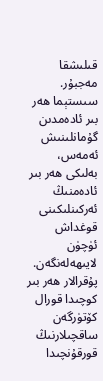قىلىشقا مەجبۇر. سىستېما ھەر بىر ئادەمدىن گۇمانلىنىش ئەمەس، بەلىكى ھەر بىر ئادەمنىڭ ئەركىنلىكىنى قوغداش ئۈچۈن لايىھەلەنگەن. پۇقرالار ھەر بىر كوچىدا قورال كۆتۈرگەن ساقچىلارنىڭ قورقۇنچىدا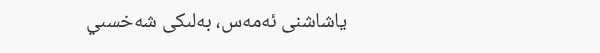ياشاشنى ئەمەس، بەلىكى شەخسىي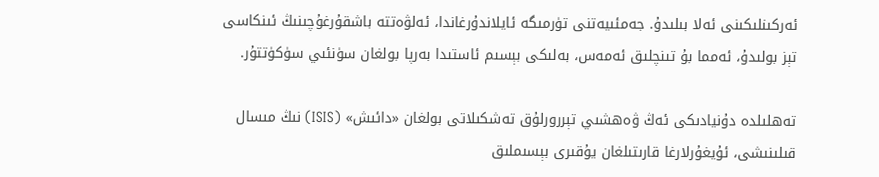ئەركىنلىكىنى ئەلا بىلىدۇ. جەمئىيەتنى تۈرمىگە ئايلاندۇرغاندا، ئەلۋەتتە باشقۇرغۇچىنىڭ ئىنكاسى تېز بولىدۇ، ئەمما بۇ تىنچلىق ئەمەس، بەلىكى بېسىم ئاستىدا بەرپا بولغان سۈنئىي سۈكۈتتۇر.

تەھلىلدە دۇنيادىكى ئەڭ ۋەھشىي تېررورلۇق تەشكىلاتى بولغان «دائىش» (ISIS) نىڭ مىسال قىلىنىشى، ئۇيغۇرلارغا قارىتىلغان يۇقىرى بېسىملىق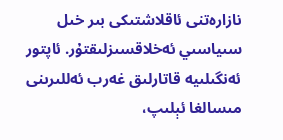نازارەتنى ئاقلاشتىكى بىر خىل سىياسىي ئەخلاقسىزلىقتۇر. ئاپتور ئەنگىلىيە قاتارلىق غەرب ئەللىرىنى مىسالغا ئېلىپ،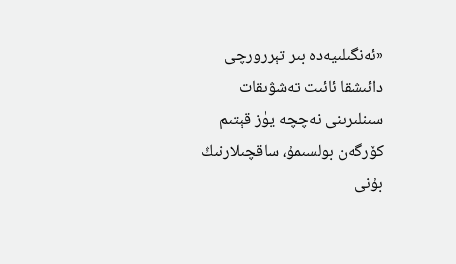«ئەنگىلىيەدە بىر تېررورچى دائىشقا ئائىت تەشۋىقات سىنلىرىنى نەچچە يۈز قېتىم كۆرگەن بولسىمۇ، ساقچىلارنىڭ بۇنى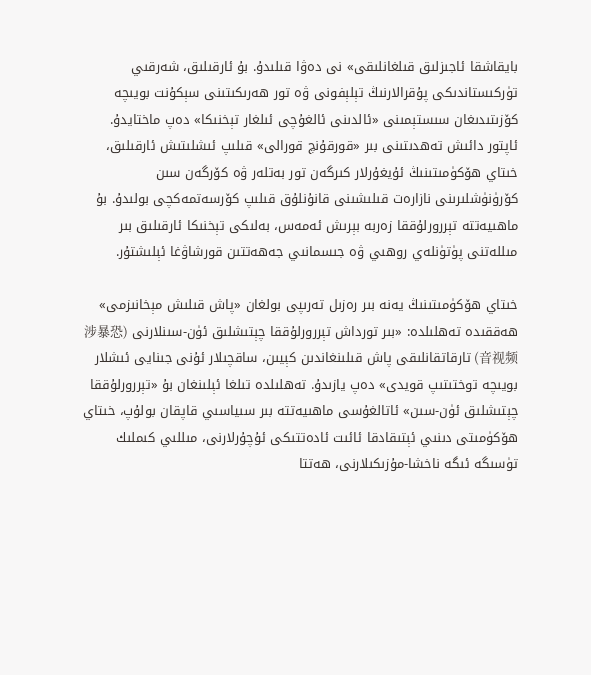بايقاشقا ئاجىزلىق قىلغانلىقى» نى دەۋا قىلىدۇ. بۇ ئارقىلىق، شەرقىي تۈركىستاندىكى پۇقرالارنىڭ تېلېفونى ۋە تور ھەرىكىتىنى سېكۇنت بويىچە كۆزىتىدىغان سىستېمىنى «ئالدىنى ئالغۇچى ئىلغار تېخنىكا» دەپ ماختايدۇ. ئاپتور دائىش تەھدىتىنى بىر «قورقۇنچ قورالى» قىلىپ ئىشلىتىش ئارقىلىق، خىتاي ھۆكۈمىتىنىڭ ئۇيغۇرلار كىرگەن تور بەتلەر ۋە كۆرگەن سىن كۆرۈنۈشلىرىنى نازارەت قىلىشىنى قانۇنلۇق قىلىپ كۆرسەتمەكچى بولىدۇ. بۇ ماھىيەتتە تېررورلۇققا زەربە بېرىش ئەمەس، بەلىكى تېخنىكا ئارقىلىق بىر مىللەتنى پۈتۈنلەي روھىي ۋە جىسمانىي جەھەتتىن قورشاۋغا ئېلىشتۇر.

خىتاي ھۆكۈمىتىنىڭ يەنە بىر رەزىل تەرىپى بولغان «پاش قىلىش مېخانىزمى» ھەققىدە تەھلىلدە: «بىر تورداش تېررورلۇققا چېتىشلىق ئۈن-سىنلارنى (涉暴恐音视频) تارقاتقانلىقى پاش قىلىنغاندىن كېيىن، ساقچىلار ئۇنى جىنايى ئىشلار بويىچە توختىتىپ قويدى» دەپ يازىدۇ. تەھلىلدە تىلغا ئېلىنغان بۇ «تېررورلۇققا چېتىشلىق ئۈن-سىن» ئاتالغۇسى ماھىيەتتە بىر سىياسىي قاپقان بولۇپ، خىتاي ھۆكۈمىتى دىنىي ئېتىقادقا ئائىت ئادەتتىكى ئۇچۇرلارنى، مىللىي كىملىك تۈسىگە ئىگە ناخشا-مۇزىكىلارنى، ھەتتا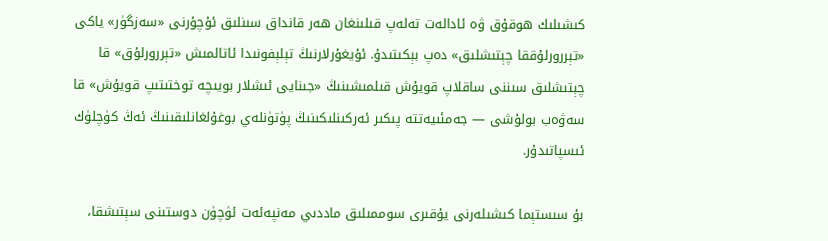كىشىلىك ھوقۇق ۋە ئادالەت تەلەپ قىلىنغان ھەر قانداق سىنلىق ئۇچۇرنى «سەزگۈر» ياكى «تېررورلۇققا چېتىشلىق» دەپ بېكىتىدۇ. ئۇيغۇرلارنىڭ تېلېفونىدا ئاتالمىش «تېررورلۇق» قا چېتىشلىق سىننى ساقلاپ قويۇش قىلمىشىنىڭ «جىنايى ئىشلار بويىچە توختىتىپ قويۇش» قا سەۋەب بولۇشى — جەمئىيەتتە پىكىر ئەركىنلىكىنىڭ پۈتۈنلەي بوغۇلغانلىقىنىڭ ئەڭ كۈچلۈك ئىسپاتىدۇر.

بۇ سىستېما كىشىلەرنى يۇقىرى سوممىلىق ماددىي مەنپەئەت ئۈچۈن دوستىنى سېتىشقا،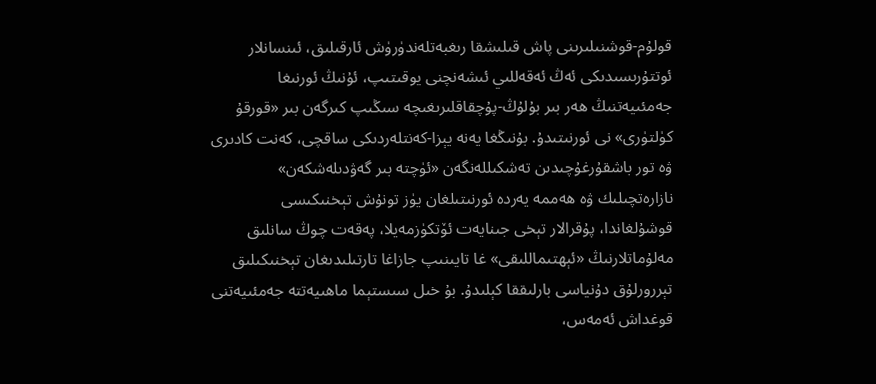قولۇم-قوشنىلىرىنى پاش قىلىشقا رىغبەتلەندۈرۈش ئارقىلىق، ئىنسانلار ئوتتۇرىسىدىكى ئەڭ ئەقەللىي ئىشەنچنى يوقىتىپ، ئۇنىڭ ئورنىغا جەمئىيەتنىڭ ھەر بىر بۇلۇڭ-پۇچقاقلىرىغىچە سىڭىپ كىرگەن بىر «قورقۇ كۈلتۈرى» نى ئورنىتىدۇ. بۇنىڭغا يەنە يېزا-كەنتلەردىكى ساقچى، كەنت كادىرى ۋە تور باشقۇرغۇچىدىن تەشكىللەنگەن «ئۈچتە بىر گەۋدىلەشكەن» نازارەتچىلىك ۋە ھەممە يەردە ئورنىتىلغان يۈز تونۇش تېخنىكىسى قوشۇلغاندا، پۇقرالار تېخى جىنايەت ئۆتكۈزمەيلا، پەقەت چوڭ سانلىق مەلۇماتلارنىڭ «ئېھتىماللىقى» غا تايىنىپ جازاغا تارتىلىدىغان تېخنىكىلىق تېررورلۇق دۇنياسى بارلىققا كېلىدۇ. بۇ خىل سىستېما ماھىيەتتە جەمئىيەتنى قوغداش ئەمەس،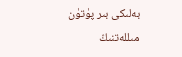بەلىكى بىر پۈتۈن مىللەتنىڭ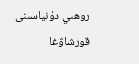روھىي دۇنياسىنى قورشاۋغا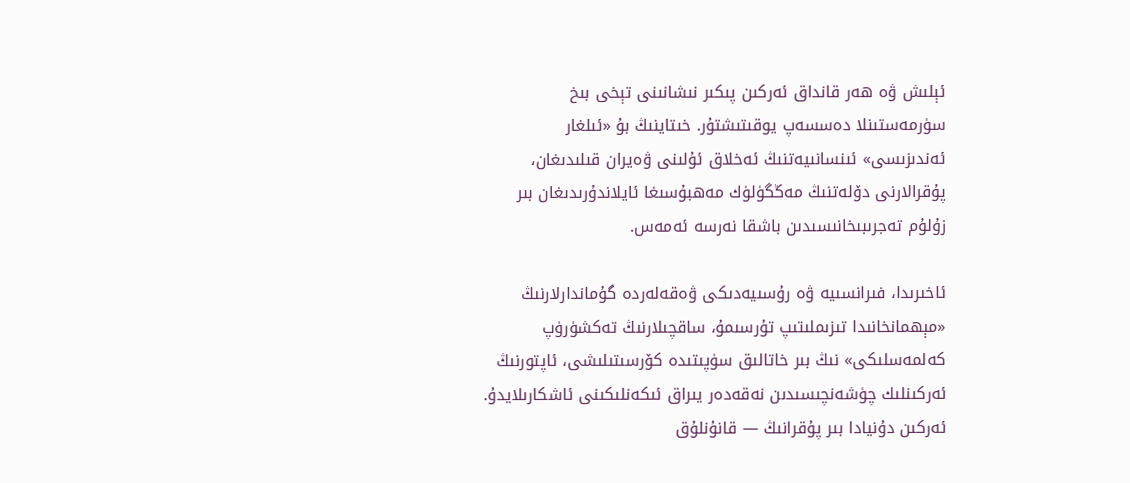ئېلىش ۋە ھەر قانداق ئەركىن پىكىر نىشانىنى تېخى بىخ سۈرمەستىنلا دەسسەپ يوقىتىشتۇر. خىتاينىڭ بۇ «ئىلغار ئەندىزىسى» ئىنسانىيەتنىڭ ئەخلاق ئۇلىنى ۋەيران قىلىدىغان، پۇقرالارنى دۆلەتنىڭ مەڭگۈلۈك مەھبۇسىغا ئايلاندۇرىدىغان بىر زۇلۇم تەجرىبىخانىسىدىن باشقا نەرسە ئەمەس.

ئاخىرىدا، فىرانسىيە ۋە رۇسىيەدىكى ۋەقەلەردە گۇماندارلارنىڭ «مېھمانخانىدا تىزىملىتىپ تۇرسىمۇ، ساقچىلارنىڭ تەكشۈرۈپ كەلمەسلىكى» نىڭ بىر خاتالىق سۈپىتىدە كۆرسىتىلىشى، ئاپتورنىڭ ئەركىنلىك چۈشەنچىسىدىن نەقەدەر يىراق ئىكەنلىكىنى ئاشكارىلايدۇ. ئەركىن دۇنيادا بىر پۇقرانىڭ — قانۇنلۇق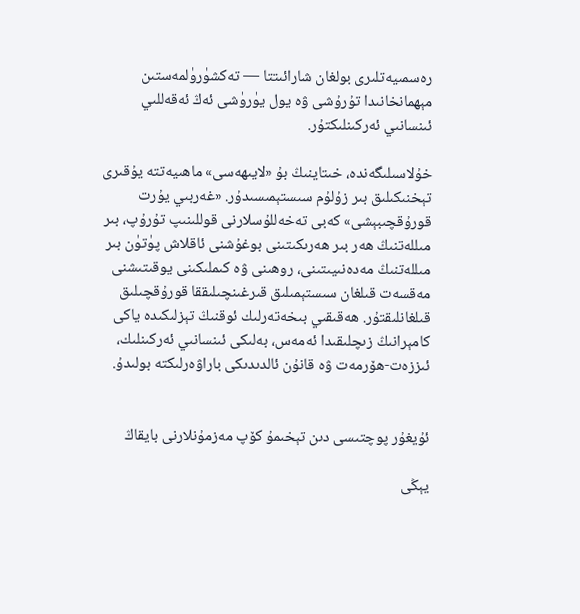رەسمىيەتلىرى بولغان شارائىتتا — تەكشۈرۈلمەستىن مېھمانخانىدا تۇرۇشى ۋە يول يۈرۈشى ئەڭ ئەقەللىي ئىنسانىي ئەركىنلىكتۇر.

خۇلاسىلىگەندە، خىتاينىڭ بۇ «لايىھەسى» ماھىيەتتە يۇقىرى تېخنىكىلىق بىر زۇلۇم سىستېمىسىدۇر. «غەربىي يۇرت قورۇقچىبېشى» كەبى تەخەللۇسلارنى قوللىنىپ تۇرۇپ، بىر مىللەتنىڭ ھەر بىر ھەرىكىتىنى بوغۇشنى ئاقلاش پۈتۈن بىر مىللەتنىڭ مەدەنىيىتىنى، روھىنى ۋە كىملىكىنى يوقىتىشنى مەقسەت قىلغان سىستېمىلىق قىرغىنچىلىققا قورۇقچىلىق قىلغانلىقتۇر. ھەقىقىي بىخەتەرلىك ئوقنىڭ تېزلىكىدە ياكى كامېرانىڭ زىچلىقىدا ئەمەس، بەلىكى ئىنسانىي ئەركىنلىك، ئىززەت-ھۆرمەت ۋە قانۇن ئالدىدىكى باراۋەرلىكتە بولىدۇ.


ئۇيغۇر پوچتىسى دىن تېخىمۇ كۆپ مەزمۇنلارنى بايقاڭ

يېڭى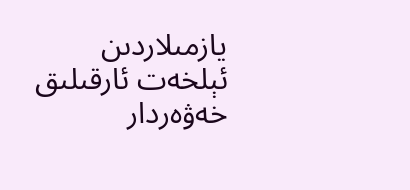يازمىلاردىن ئېلخەت ئارقىلىق خەۋەردار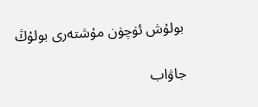بولۇش ئۈچۈن مۇشتەرى بولۇڭ

جاۋاب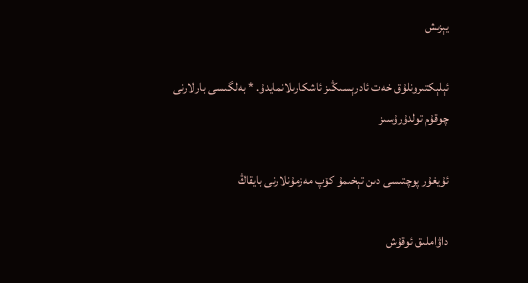يېزىش

ئېلېكتىرونلۇق خەت ئادرېسىڭىز ئاشكارىلانمايدۇ. * بەلگىسى بارلارنى چوقۇم تولدۇرۇسىز

ئۇيغۇر پوچتىسى دىن تېخىمۇ كۆپ مەزمۇنلارنى بايقاڭ

داۋاملىق ئوقۇش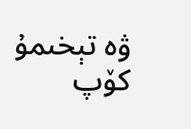ۋە تېخىمۇ كۆپ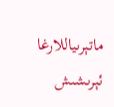ماتېرىياللارغا ئېرىشىش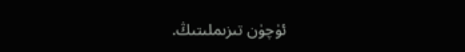ئۈچۈن تىزىملىتىڭ.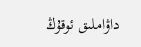داۋاملىق ئوقۇڭ